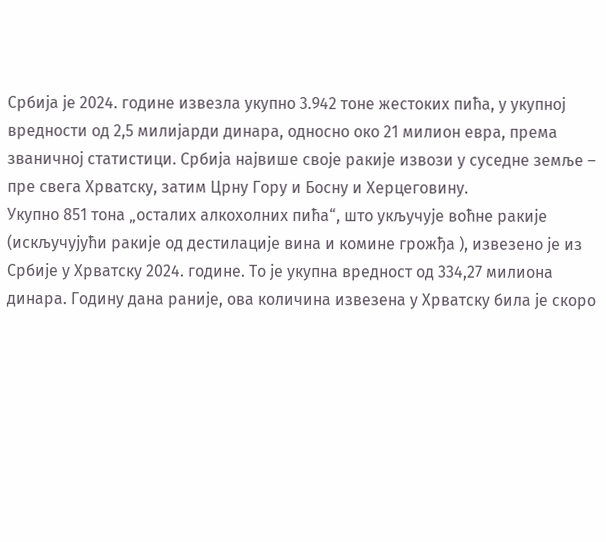Србија је 2024. године извезла укупно 3.942 тоне жестоких пића, у укупној вредности од 2,5 милијарди динара, односно око 21 милион евра, према званичној статистици. Србија највише своје ракије извози у суседне земље – пре свега Хрватску, затим Црну Гору и Босну и Херцеговину.
Укупно 851 тона „осталих алкохолних пића“, што укључује воћне ракије (искључујући ракије од дестилације вина и комине грожђа ), извезено је из Србије у Хрватску 2024. године. То је укупна вредност од 334,27 милиона динара. Годину дана раније, ова количина извезена у Хрватску била је скоро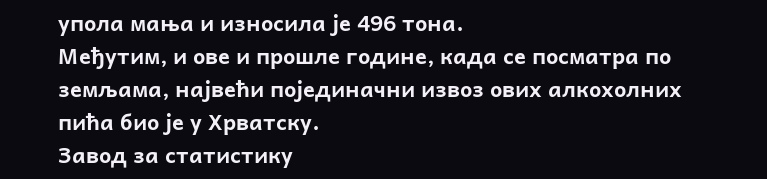упола мања и износила је 496 тона.
Међутим, и ове и прошле године, када се посматра по земљама, највећи појединачни извоз ових алкохолних пића био је у Хрватску.
Завод за статистику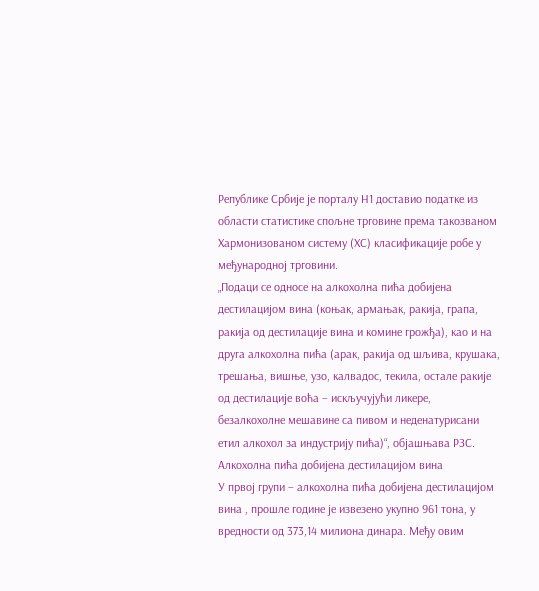Републике Србије је порталу Н1 доставио податке из области статистике спољне трговине према такозваном Хармонизованом систему (ХС) класификације робе у међународној трговини.
„Подаци се односе на алкохолна пића добијена дестилацијом вина (коњак, армањак, ракија, грапа, ракија од дестилације вина и комине грожђа), као и на друга алкохолна пића (арак, ракија од шљива, крушака, трешања, вишње, узо, калвадос, текила, остале ракије од дестилације воћа – искључујући ликере, безалкохолне мешавине са пивом и неденатурисани етил алкохол за индустрију пића)“, објашњава РЗС.
Алкохолна пића добијена дестилацијом вина
У првој групи – алкохолна пића добијена дестилацијом вина , прошле године је извезено укупно 961 тона, у вредности од 373,14 милиона динара. Међу овим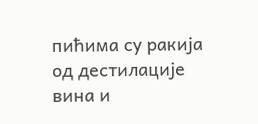пићима су ракија од дестилације вина и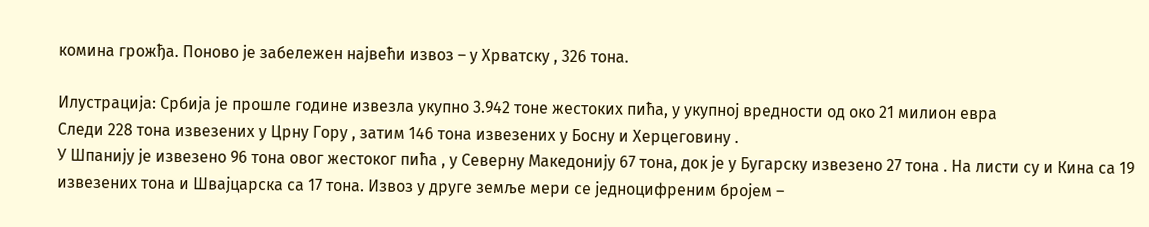комина грожђа. Поново је забележен највећи извоз – у Хрватску , 326 тона.

Илустрација: Србија је прошле године извезла укупно 3.942 тоне жестоких пића, у укупној вредности од око 21 милион евра
Следи 228 тона извезених у Црну Гору , затим 146 тона извезених у Босну и Херцеговину .
У Шпанију је извезено 96 тона овог жестоког пића , у Северну Македонију 67 тона, док је у Бугарску извезено 27 тона . На листи су и Кина са 19 извезених тона и Швајцарска са 17 тона. Извоз у друге земље мери се једноцифреним бројем –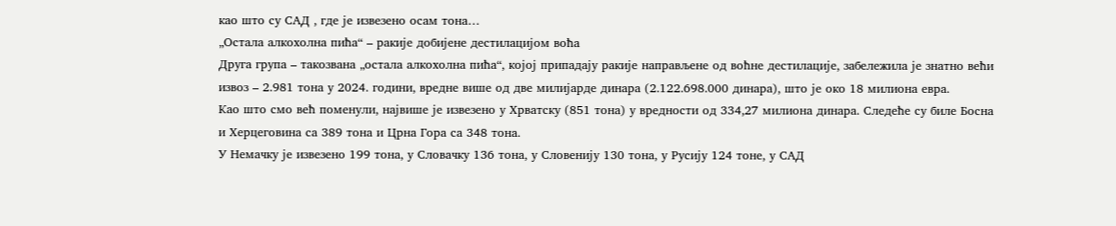као што су САД , где је извезено осам тона…
„Остала алкохолна пића“ – ракије добијене дестилацијом воћа
Друга група – такозвана „остала алкохолна пића“, којој припадају ракије направљене од воћне дестилације, забележила је знатно већи извоз – 2.981 тона у 2024. години, вредне више од две милијарде динара (2.122.698.000 динара), што је око 18 милиона евра.
Као што смо већ поменули, највише је извезено у Хрватску (851 тона) у вредности од 334,27 милиона динара. Следеће су биле Босна и Херцеговина са 389 тона и Црна Гора са 348 тона.
У Немачку је извезено 199 тона, у Словачку 136 тона, у Словенију 130 тона, у Русију 124 тоне, у САД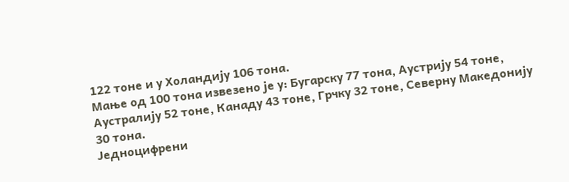122 тоне и у Холандију 106 тона.
Мање од 100 тона извезено је у: Бугарску 77 тона, Аустрију 54 тоне, Аустралију 52 тоне, Канаду 43 тоне, Грчку 32 тоне, Северну Македонију 30 тона.
Једноцифрени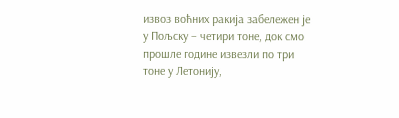извоз воћних ракија забележен је у Пољску – четири тоне, док смо прошле године извезли по три тоне у Летонију,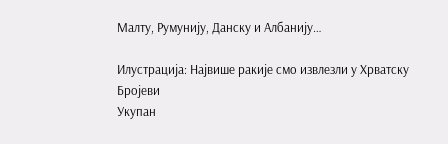Малту, Румунију, Данску и Албанију…

Илустрација: Највише ракије смо извлезли у Хрватску
Бројеви
Укупан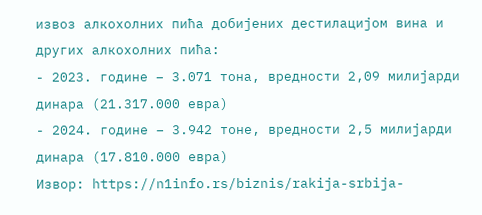извоз алкохолних пића добијених дестилацијом вина и других алкохолних пића:
- 2023. године – 3.071 тона, вредности 2,09 милијарди динара (21.317.000 евра)
- 2024. године – 3.942 тоне, вредности 2,5 милијарди динара (17.810.000 евра)
Извор: https://n1info.rs/biznis/rakija-srbija-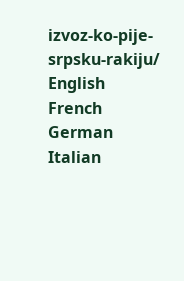izvoz-ko-pije-srpsku-rakiju/
English
French
German
Italian